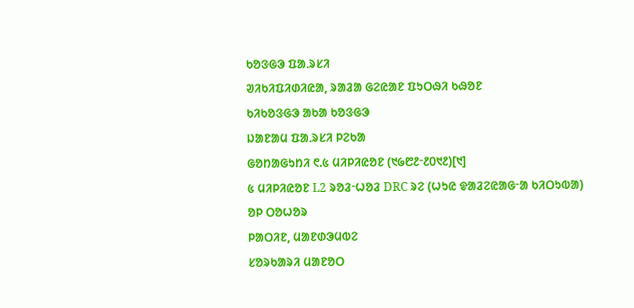ᱠᱚᱝᱜᱳ ᱯᱟᱹᱨᱥᱤ
ᱣᱤᱠᱤᱯᱤᱰᱤᱭᱟ, ᱨᱟᱲᱟ ᱜᱮᱭᱟᱱ ᱯᱩᱛᱷᱤ ᱠᱷᱚᱱ
ᱠᱤᱠᱚᱝᱜᱳ ᱟᱠᱟ ᱠᱚᱝᱜᱳ
ᱡᱟᱱᱟᱢ ᱯᱟᱹᱨᱥᱤ ᱞᱮᱠᱟ
ᱜᱚᱴᱟᱜᱩᱴᱤ ᱖.᱕ ᱢᱤᱞᱤᱭᱚᱱ (᱑᱙᱘᱒ᱼ᱒᱐᱑᱒)[᱑]
᱕ ᱢᱤᱞᱤᱭᱚᱱ L2 ᱨᱚᱲᱼᱦᱚᱲ DRC ᱨᱮ (ᱦᱩᱭ ᱫᱟᱲᱮᱭᱟᱜᱼᱟ ᱠᱤᱛᱩᱵᱟ)
ᱚᱞ ᱛᱚᱦᱚᱨ
ᱞᱟᱛᱤᱱ, ᱢᱟᱱᱰᱳᱢᱵᱮ
ᱥᱚᱨᱠᱟᱨᱤ ᱢᱟᱱᱚᱛ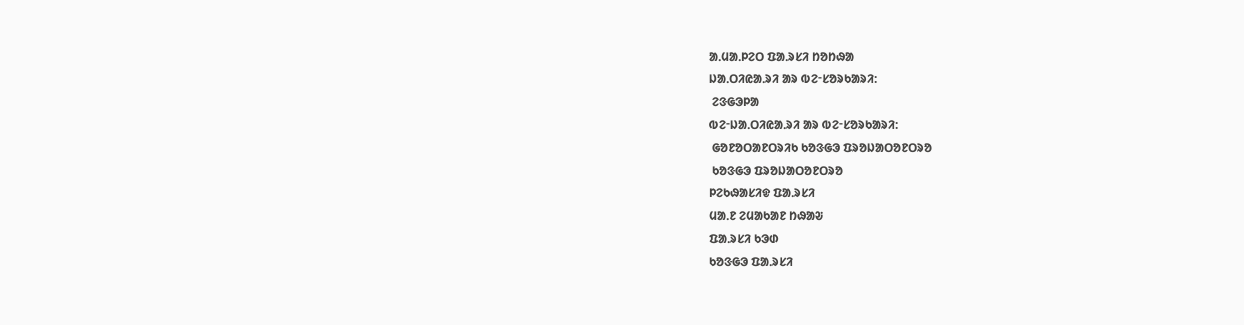ᱟᱹᱢᱟᱹᱞᱮᱛ ᱯᱟᱹᱨᱥᱤ ᱴᱚᱴᱷᱟ
ᱡᱟᱹᱛᱤᱭᱟᱹᱨᱤ ᱟᱨ ᱵᱮᱼᱥᱚᱨᱠᱟᱨᱤ:
 ᱮᱝᱜᱳᱞᱟ
ᱵᱮᱼᱡᱟᱹᱛᱤᱭᱟᱹᱨᱤ ᱟᱨ ᱵᱮᱼᱥᱚᱨᱠᱟᱨᱤ:
 ᱜᱚᱱᱚᱛᱟᱱᱛᱨᱤᱠ ᱠᱚᱝᱜᱳ ᱯᱨᱚᱡᱟᱛᱚᱱᱛᱨᱚ
 ᱠᱚᱝᱜᱳ ᱯᱨᱚᱡᱟᱛᱚᱱᱛᱨᱚ
ᱞᱮᱠᱷᱟᱥᱤᱫ ᱯᱟᱹᱨᱥᱤ
ᱢᱟᱹᱱ ᱮᱢᱟᱠᱟᱱ ᱴᱷᱟᱶ
ᱯᱟᱹᱨᱥᱤ ᱠᱳᱰ
ᱠᱚᱝᱜᱳ ᱯᱟᱹᱨᱥᱤ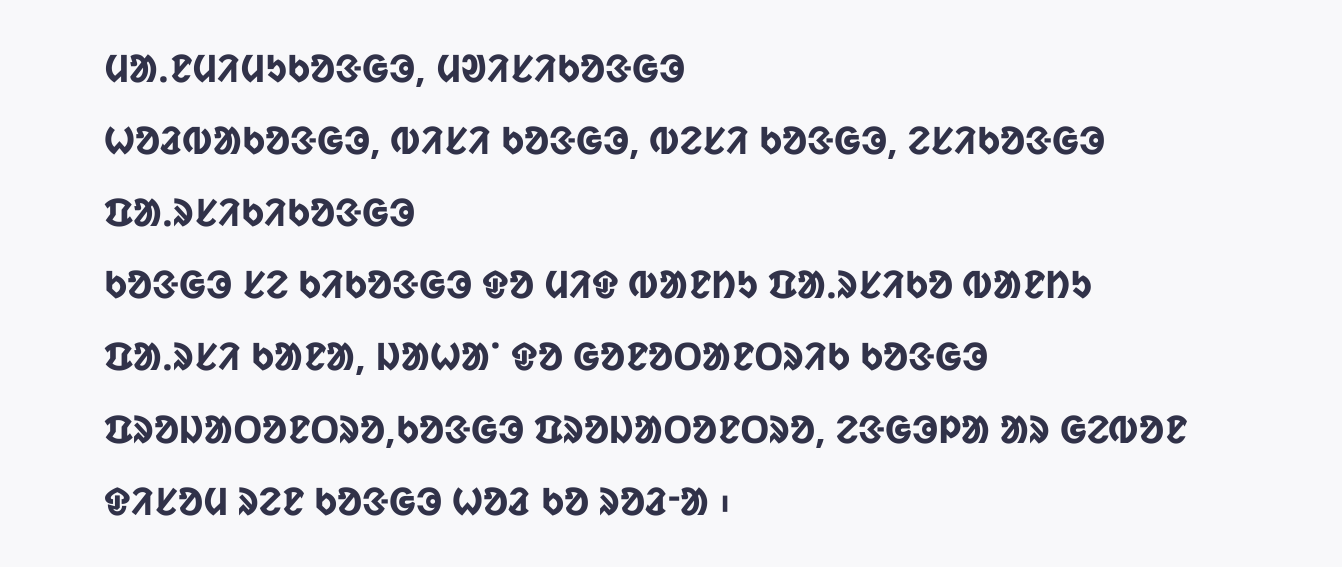ᱢᱟᱹᱱᱢᱤᱢᱩᱠᱚᱝᱜᱳ, ᱢᱣᱤᱥᱤᱠᱚᱝᱜᱳ
ᱦᱚᱲᱵᱟᱠᱚᱝᱜᱳ, ᱵᱤᱥᱤ ᱠᱚᱝᱜᱳ, ᱵᱮᱥᱤ ᱠᱚᱝᱜᱳ, ᱮᱥᱤᱠᱚᱝᱜᱳ
ᱯᱟᱹᱨᱥᱤᱠᱤᱠᱚᱝᱜᱳ
ᱠᱚᱝᱜᱳ ᱥᱮ ᱠᱤᱠᱚᱝᱜᱳ ᱫᱚ ᱢᱤᱫ ᱵᱟᱱᱴᱩ ᱯᱟᱹᱨᱥᱤᱠᱚ ᱵᱟᱱᱴᱩ ᱯᱟᱹᱨᱥᱤ ᱠᱟᱱᱟ, ᱡᱟᱦᱟᱸ ᱫᱚ ᱜᱚᱱᱚᱛᱟᱱᱛᱨᱤᱠ ᱠᱚᱝᱜᱳ ᱯᱨᱚᱡᱟᱛᱚᱱᱛᱨᱚ,ᱠᱚᱝᱜᱳ ᱯᱨᱚᱡᱟᱛᱚᱱᱛᱨᱚ, ᱮᱝᱜᱳᱞᱟ ᱟᱨ ᱜᱮᱵᱚᱱ ᱫᱤᱥᱚᱢ ᱨᱮᱱ ᱠᱚᱝᱜᱳ ᱦᱚᱲ ᱠᱚ ᱨᱚᱲᱼᱟ ᱾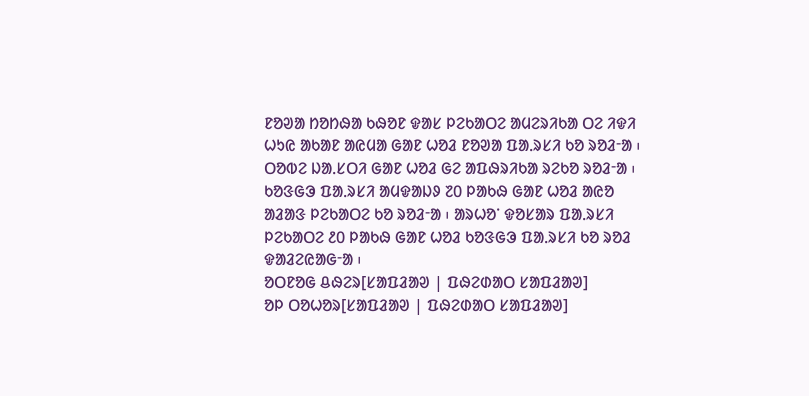ᱱᱚᱣᱟ ᱴᱚᱴᱷᱟ ᱠᱷᱚᱱ ᱫᱟᱥ ᱞᱮᱠᱟᱛᱮ ᱟᱢᱮᱨᱤᱠᱟ ᱛᱮ ᱤᱫᱤ ᱦᱩᱭ ᱟᱠᱟᱱ ᱟᱭᱢᱟ ᱜᱟᱱ ᱦᱚᱲ ᱱᱚᱣᱟ ᱯᱟᱹᱨᱥᱤ ᱠᱚ ᱨᱚᱲᱼᱟ ᱾ ᱛᱚᱵᱮ ᱡᱟᱹᱥᱛᱤ ᱜᱟᱱ ᱦᱚᱲ ᱜᱮ ᱟᱯᱷᱨᱤᱠᱟ ᱨᱮᱠᱚ ᱨᱚᱲᱼᱟ ᱾ ᱠᱚᱝᱜᱳ ᱯᱟᱹᱨᱥᱤ ᱟᱢᱫᱟᱡᱽ ᱗᱐ ᱞᱟᱠᱷ ᱜᱟᱱ ᱦᱚᱲ ᱟᱭᱚ ᱟᱲᱟᱝ ᱞᱮᱠᱟᱛᱮ ᱠᱚ ᱨᱚᱲᱼᱟ ᱾ ᱟᱨᱦᱚᱸ ᱫᱚᱥᱟᱨ ᱯᱟᱹᱨᱥᱤ ᱞᱮᱠᱟᱛᱮ ᱒᱐ ᱞᱟᱠᱷ ᱜᱟᱱ ᱦᱚᱲ ᱠᱚᱝᱜᱳ ᱯᱟᱹᱨᱥᱤ ᱠᱚ ᱨᱚᱲ ᱫᱟᱲᱮᱭᱟᱜᱼᱟ ᱾
ᱚᱛᱱᱚᱜ ᱪᱷᱮᱨ[ᱥᱟᱯᱲᱟᱣ | ᱯᱷᱮᱰᱟᱛ ᱥᱟᱯᱲᱟᱣ]
ᱚᱞ ᱛᱚᱦᱚᱨ[ᱥᱟᱯᱲᱟᱣ | ᱯᱷᱮᱰᱟᱛ ᱥᱟᱯᱲᱟᱣ]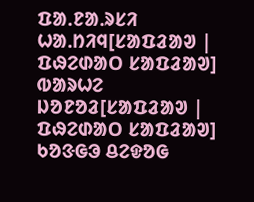ᱯᱟᱹᱱᱟᱹᱨᱥᱤ ᱦᱟᱹᱴᱤᱧ[ᱥᱟᱯᱲᱟᱣ | ᱯᱷᱮᱰᱟᱛ ᱥᱟᱯᱲᱟᱣ]
ᱵᱟᱨᱦᱮ ᱡᱚᱱᱚᱲ[ᱥᱟᱯᱲᱟᱣ | ᱯᱷᱮᱰᱟᱛ ᱥᱟᱯᱲᱟᱣ]
ᱠᱚᱝᱜᱳ ᱪᱮᱫᱚᱜ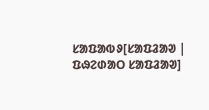ᱥᱟᱯᱟᱵᱽ[ᱥᱟᱯᱲᱟᱣ | ᱯᱷᱮᱰᱟᱛ ᱥᱟᱯᱲᱟᱣ]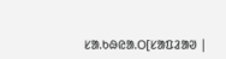ᱥᱟ.ᱠᱷᱭᱟ.ᱛ[ᱥᱟᱯᱲᱟᱣ |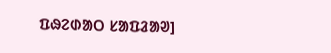ᱯᱷᱮᱰᱟᱛ ᱥᱟᱯᱲᱟᱣ]